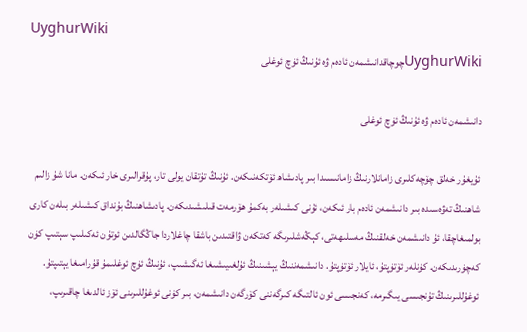UyghurWiki
UyghurWikiچوچاقدانىشمەن ئادەم ۋە ئۇنىڭ ئۈچ ئوغلى

دانىشمەن ئادەم ۋە ئۇنىڭ ئۈچ ئوغلى

ئۇيغۇر خەلق چۆچەكلىرى زامانلارنىڭ زامانىسىدا بىر پادىشاھ ئۆتكەنىكەن. ئۇنىڭ تۇتقان يولى تار، پۇقرالىرى خار ئىكەن. مانا شۇ زالىم شاھنىڭ تەۋەسىدە بىر دانىشمەن ئادەم بار ئىكەن، ئۇنى كىشىلەر بەكمۇ ھۆرمەت قىلىشىدىكەن. پادىشاھنىڭ بۇنداق كىشىلەر بىلەن كارى بولمىغاچقا، ئۇ دانىشمەن خەلقنىڭ مەسلىھەتى، كېڭەشلىرىگە كەتكەن ۋاقتىدىن باشقا چاغلاردا جاڭگالدىن ئوتۇن ئەكىلىپ سېتىپ كۈن كەچۈرىدىكەن. كۈنلەر ئۆتۈپتۇ، ئايلار ئۆتۈپتۇ. دانىشمەننىڭ يېشىنىڭ ئۇلغىيىشىغا ئەگىشىپ، ئۇنىڭ ئۈچ ئوغلىمۇ قۇرامىغا يېتىپتۇ. ئوغۇللىرىنىڭ تۇنجىسى يىگىرمە، كەنجىسى ئون ئالتىگە كىرگەننى كۆرگەن دانىشمەن، بىر كۈنى ئوغۇللىرىنى ئۆز ئالدىغا چاقىرىپ،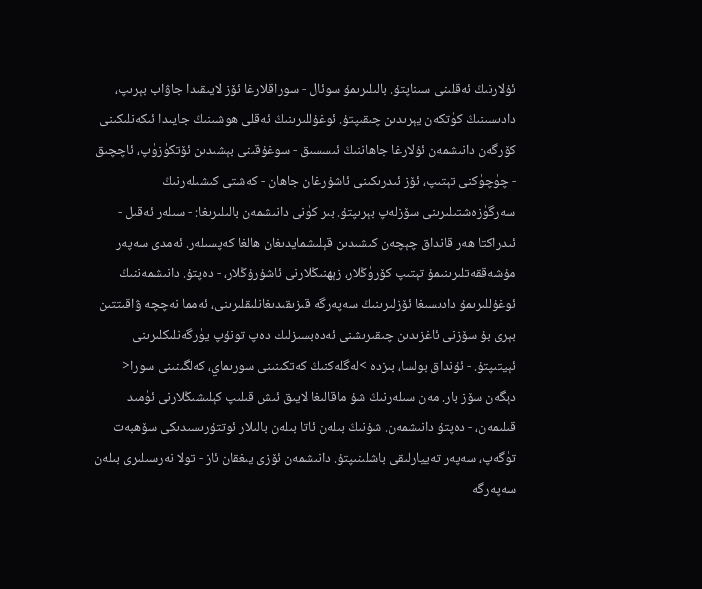ئۇلارنىڭ ئەقلىنى سىناپتۇ. بالىلىرىمۇ سوئال - سوراقلارغا ئۆز لايىقىدا جاۋاب بېرىپ، دادىسىنىڭ كۈتكەن يېرىدىن چىقىپتۇ. ئوغۇللىرىنىڭ ئەقلى ھوشىنىڭ جايىدا ئىكەنلىكىنى كۆرگەن دانىشمەن ئۇلارغا جاھاننىڭ ئىسسىق - سوغۇقىنى بېشىدىن ئۆتكۈزۈپ، ئاچچىق - چۈچۈكنى تېتىپ، ئۆز ئىدرىكىنى ئاشۇرغان جاھان - كەشتى كىشىلەرنىڭ سەرگۈزەشتىلىرىنى سۆزلەپ بېرىپتۇ. بىر كۈنى دانىشمەن بالىلىرىغا: - سىلەر ئەقىل - ئىدراكتا ھەر قانداق چېچەن كىشىدىن قېلىشمايدىغان ھالغا كەپسىلەر. ئەمدى سەپەر مۇشەققەتلىرىنىمۇ تېتىپ كۆرۈڭلار، زېھنىڭلارنى ئاشۇرۇڭلار، - دەپتۇ. دانىشمەننىڭ ئوغۇللىرىمۇ دادىسىغا ئۆزلىرىنىڭ سەپەرگە قىزىقىدىغانلىقلىرىنى، ئەمما نەچچە ۋاقىتتىن بېرى بۇ سۆزنى ئاغزىدىن چىقىرىشنى ئەدەبسىزلىك دەپ تونۇپ يۈرگەنلىكلىرىنى ئېيتىپتۇ. - ئۇنداق بولسا، بىزدە >لەگلەكنىڭ كەتكىنىنى سورىماي، كەلگىنىنى سورا< دېگەن سۆز بار. مەن سىلەرنىڭ شۇ ماقالىغا لايىق ئىش قىلىپ كېلىشىڭلارنى ئۈمىد قىلىمەن، - دەپتۇ دانىشمەن. شۇنىڭ بىلەن ئاتا بىلەن بالىلار ئوتتۇرىسىدىكى سۆھبەت تۈگەپ، سەپەر تەييارلىقى باشلىنىپتۇ. دانىشمەن ئۆزى يىغقان ئاز - تولا نەرسىلىرى بىلەن سەپەرگە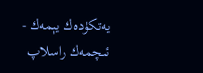يەتكۈدەك يېمەك - ئىچمەك راسلاپ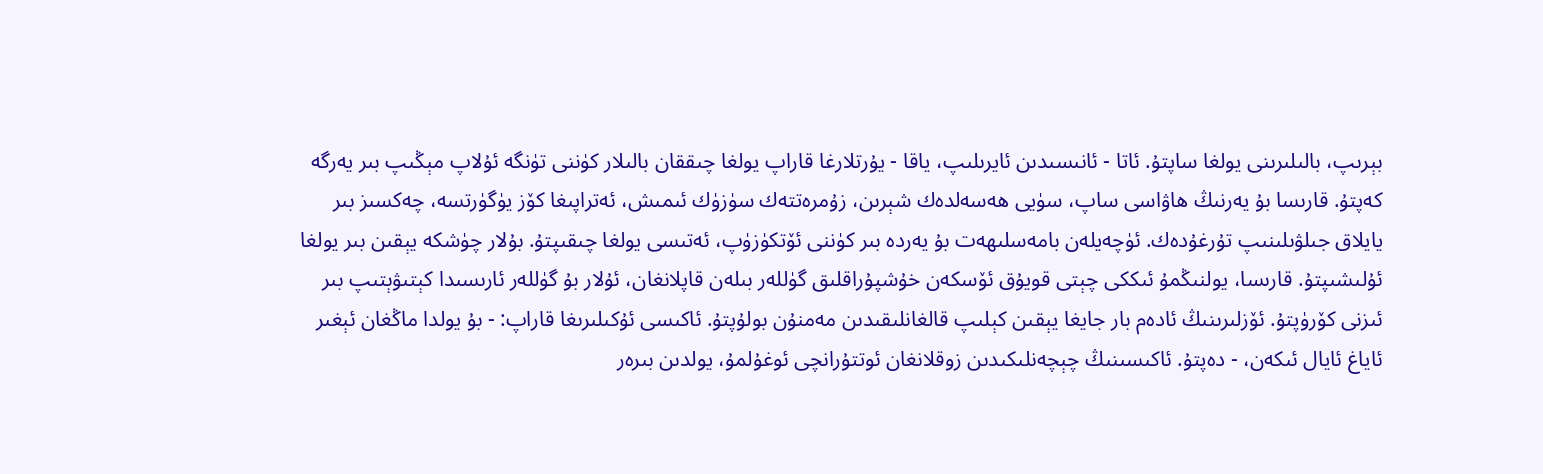بېرىپ، بالىلىرىنى يولغا ساپتۇ. ئاتا - ئانىسىدىن ئايرىلىپ، ياقا - يۇرتلارغا قاراپ يولغا چىققان بالىلار كۈننى تۈنگە ئۇلاپ مېڭىپ بىر يەرگە كەپتۇ. قارىسا بۇ يەرنىڭ ھاۋاسى ساپ، سۈيى ھەسەلدەك شېرىن، زۇمرەتتەك سۈزۈك ئىمىش، ئەتراپىغا كۆز يۈگۈرتسە، چەكسىز بىر يايلاق جىلۋىلىنىپ تۇرغۇدەك. ئۈچەيلەن بامەسلىھەت بۇ يەردە بىر كۈننى ئۆتكۈزۈپ، ئەتىسى يولغا چىقىپتۇ. بۇلار چۈشكە يېقىن بىر يولغا ئۇلىشىپتۇ. قارىسا، يولنىڭمۇ ئىككى چېتى قويۇق ئۆسكەن خۇشپۇراقلىق گۈللەر بىلەن قاپلانغان، ئۇلار بۇ گۈللەر ئارىسىدا كېتىۋېتىپ بىر ئىزنى كۆرۈپتۇ. ئۆزلىرىنىڭ ئادەم بار جايغا يېقىن كېلىپ قالغانلىقىدىن مەمنۇن بولۇپتۇ. ئاكىسى ئۇكىلىرىغا قاراپ: - بۇ يولدا ماڭغان ئېغىر ئاياغ ئايال ئىكەن، - دەپتۇ. ئاكىسىنىڭ چېچەنلىكىدىن زوقلانغان ئوتتۇرانچى ئوغۇلمۇ، يولدىن بىرەر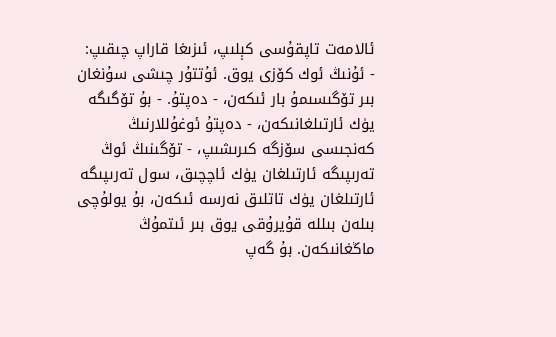ئالامەت تاپقۇسى كېلىپ، ئىزىغا قاراپ چىقىپ: - ئۇنىڭ ئوك كۆزى يوق. ئۇتتۇر چىشى سۇنغان بىر تۆگىسىمۇ بار ئىكەن، - دەپتۇ. - بۇ تۆگىگە يۈك ئارتىلغانىكەن، - دەپتۇ ئوغۇللارنىڭ كەنجىسى سۆزگە كىرىشىپ، - تۆگىنىڭ ئوڭ تەرىپىگە ئارتىلغان يۈك ئاچچىق، سول تەرىپىگە ئارتىلغان يۈك تاتلىق نەرسە ئىكەن، بۇ يولۇچى بىلەن بىللە قۇيرۇقى يوق بىر ئىتمۇڭ ماڭغانىكەن. بۇ گەپ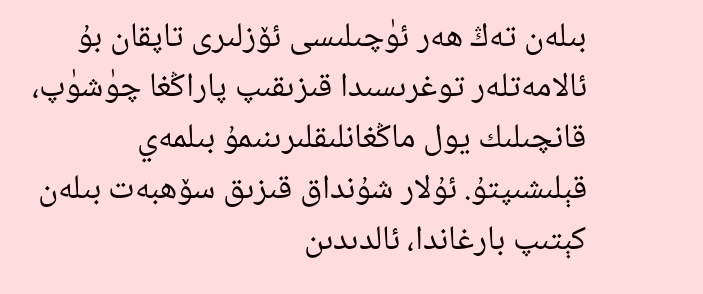بىلەن تەڭ ھەر ئۈچىلىسى ئۆزلىرى تاپقان بۇ ئالامەتلەر توغرىسىدا قىزىقىپ پاراڭغا چۈشۈپ، قانچىلىك يول ماڭغانلىقلىرىنىمۇ بىلمەي قېلىشىپتۇ. ئۇلار شۇنداق قىزىق سۆھبەت بىلەن كېتىپ بارغاندا، ئالدىدىن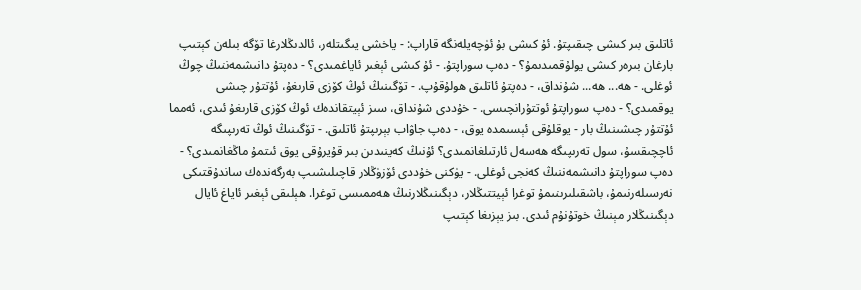ئاتلىق بىر كىشى چىقىپتۇ. ئۇ كىشى بۇ ئۈچەيلەنگە قاراپ: - ياخشى يىگىتلەر، ئالدىڭلارغا تۆگە بىلەن كېتىپ بارغان بىرەر كىشى يولۇقمىدىمۇ؟ - دەپ سوراپتۇ. - ئۇ كىشى ئېغىر ئاياغمىدى؟ - دەپتۇ دانىشمەننىڭ چوڭ ئوغلى. - ھە... ھە... شۇنداق، - دەپتۇ ئاتلىق ھولۇقۇپ. - تۆگىنىڭ ئوڭ كۆزى قارىغۇ، ئۇتتۇر چىشى يوقمىدى؟ - دەپ سوراپتۇ ئوتتۇرانچىسى. - خۇددى شۇنداق، سىز ئېيتقاندەك ئوڭ كۆزى قارىغۇ ئىدى، ئەمما ئۇتتۇر چىشىنىڭ بار - يوقلۇقى ئېسىمدە يوق، - دەپ جاۋاب بېرىپتۇ ئاتلىق. - تۆگىنىڭ ئوڭ تەرىپىگە ئاچچىقسۇ، سول تەرىپىگە ھەسەل ئارتىلغانمىدى؟ ئۇنىڭ كەينىدىن بىر قۇيرۇقى يوق ئىتمۇ ماڭغانمىدى؟ - دەپ سوراپتۇ دانىشمەننىڭ كەنجى ئوغلى. - يۈكنى خۇددى ئۆزۈڭلار قاچىلىشىپ بەرگەندەك ساندۇقتىكى نەرسىلەرنىمۇ، باشقىلىرىنىمۇ توغرا ئېيتتىڭلار، دېگىنىڭلارنىڭ ھەممىسى توغرا. ھېلىقى ئېغىر ئاياغ ئايال دېگىنىڭلار مېنىڭ خوتۇنۇم ئىدى. بىز يېزىغا كېتىپ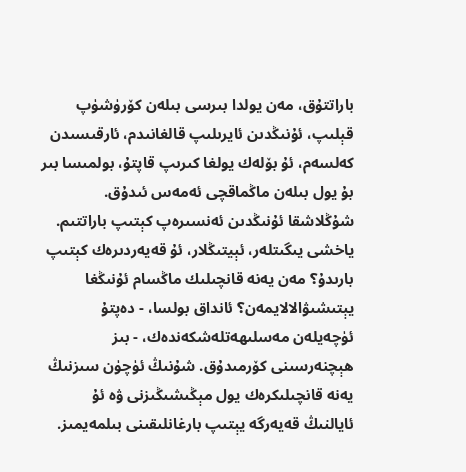باراتتۇق، مەن يولدا بىرسى بىلەن كۆرۈشۈپ قېلىپ، ئۇنىڭدىن ئايرىلىپ قالغانىدم، ئارقىسىدن كەلسەم، ئۇ بۆلەك يولغا كىرىپ قاپتۇ، بولمىسا بىر بۇ يول بىلەن ماڭماقچى ئەمەس ئىدۇق. شۇڭلاشقا ئۇنىڭدىن ئەنسىرەپ كېتىپ باراتتىم. ياخشى يىگىتلەر، ئېيتىڭلار، ئۇ قەيەردىرەك كېتىپ بارىدۇ؟ مەن يەنە قانچىلىك ماڭسام ئۇنىڭغا يېتىشىۋالالايمەن؟ ئانداق بولسا، - دەپتۇ ئۈچەيلەن مەسلىھەتلەشكەندەك، - بىز ھېچنەرسىنى كۆرمىدۇق. شۇنىڭ ئۈچۈن سىزنىڭ يەنە قانچىلىكرەك يول مېڭىشىڭىزنى ۋە ئۇ ئايالنىڭ قەيەرگە يېتىپ بارغانلىقىنى بىلمەيمىز.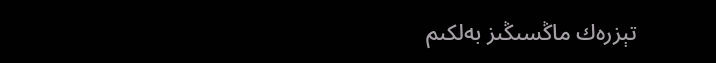تېزرەك ماڭسىڭىز بەلكىم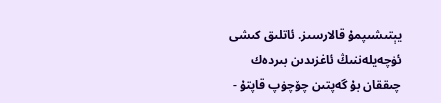يېتىشىپمۇ قالارسىز. ئاتلىق كىشى ئۈچەيلەننىڭ ئاغزىدىن بىردەك چىققان بۇ گەپتىن چۆچۈپ قاپتۇ -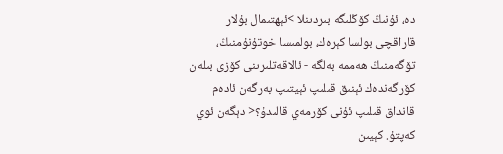دە، ئۇنىڭ كۆڭلىگە بىردىنلا >ئېھتىمال بۇلار قاراقچى بولسا كېرەك، بولمىسا خوتۇنۇمنىڭ، تۆگەمنىڭ ھەممە بەلگە - ئالاقەتلىرىنى كۆزى بىلەن كۆرگەندەك ئېنىق قىلىپ ئېيتىپ بەرگەن ئادەم قانداق قىلىپ ئۇنى كۆرمەي قالىدۇ؟< دېگەن ئوي كەپتۇ. كېيىن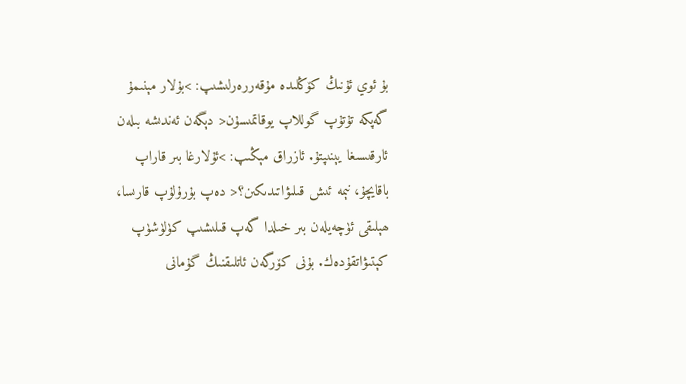بۇ ئوي ئۇنىڭ كۆڭلىدە مۇقەررەرلىشىپ: >بۇلار مېنىمۇ گەپكە تۇتۇپ گوللاپ يوقاتمىسۇن< دېگەن ئەندىشە بىلەن ئارقىسىغا يېنىپتۇ. ئازراق مېڭىپ: >ئۇلارغا بىر قاراپ باقايچۇ، نېمە ئىش قىلىۋاتىدىكىن؟< دەپ بۇرۇلۇپ قارىسا، ھېلىقى ئۈچەيلەن بىر خىلدا گەپ قىلىشىپ كۈلۈشۈپ كېتىۋاتقۇدەك. بۇنى كۆرگەن ئاتلىقنىڭ گۇمانى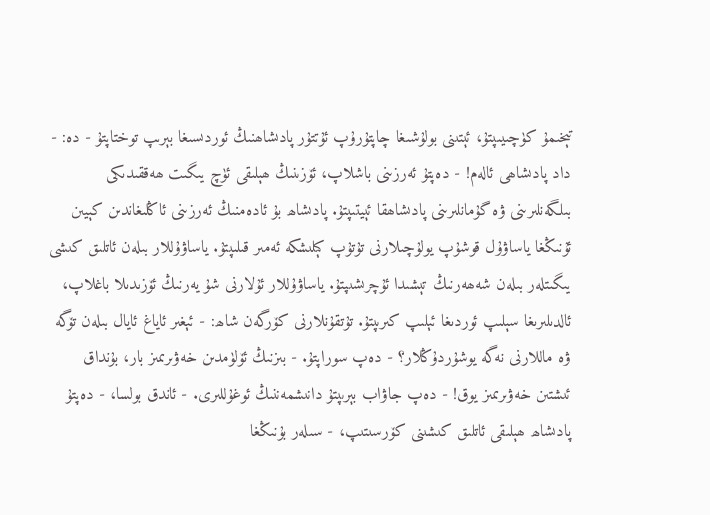تېخىمۇ كۈچىيىپتۇ، ئېتىنى بولۇشىغا چاپتۇرۇپ ئۇتتۇر پادىشاھنىڭ ئوردىسىغا بېرىپ توختاپتۇ - دە: - داد پادىشاھى ئالەم! - دەپتۇ ئەرزىنى باشلاپ، ئۆزىنىڭ ھېلىقى ئۈچ يىگىت ھەققىدىكى بىلگەنلىرىنى ۋە گۇمانلىرىنى پادىشاھقا ئېيتىپتۇ. پادىشاھ بۇ ئادەمنىڭ ئەرزىنى ئاڭلىغاندىن كېيىن ئۇنىڭغا ياساۋۇل قوشۇپ يولۇچىلارنى تۇتۇپ كېلىشكە ئەمىر قىلىپتۇ. ياساۋۇللار بىلەن ئاتلىق كىشى يىگىتلەر بىلەن شەھەرنىڭ تېشىدا ئۇچرىشىپتۇ. ياساۋۇللار ئۇلارنى شۇ يەرنىڭ ئۆزىدىلا باغلاپ، ئالدىلىرىغا سېلىپ ئوردىغا ئېلىپ كىرىپتۇ. تۇتقۇنلارنى كۆرگەن شاھ: - ئېغىر ئاياغ ئايال بىلەن تۆگە ۋە ماللارنى نەگە يوشۇردۇڭلار؟ - دەپ سوراپتۇ. - بىزنىڭ ئۆلۈمدىن خەۋىرىمىز بار، بۇنداق ئىشتىن خەۋىرىمىز يوق! - دەپ جاۋاب بېرىپتۇ دانىشمەننىڭ ئوغۇللىرى. - ئاندق بولسا، - دەپتۇ پادىشاھ ھېلىقى ئاتلىق كىشىنى كۆرسىتىپ، - سىلەر بۇنىڭغا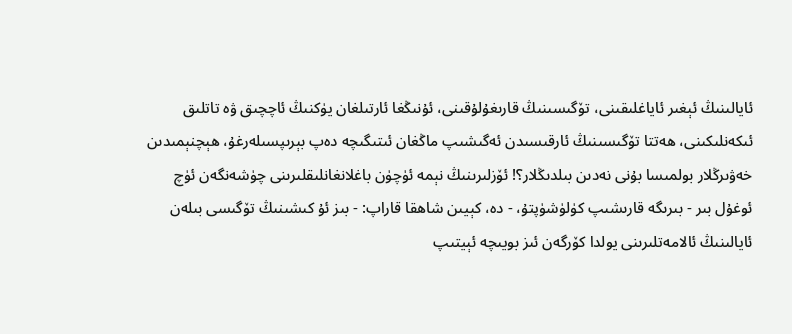ئايالىنىڭ ئېغىر ئاياغلىقىنى، تۆگىسىنىڭ قارىغۇلۇقىنى، ئۇنىڭغا ئارتىلغان يۈكنىڭ ئاچچىق ۋە تاتلىق ئىكەنلىكىنى، ھەتتا تۆگىسىنىڭ ئارقىسىدن ئەگىشىپ ماڭغان ئىتىگىچە دەپ بېرىپسىلەرغۇ، ھېچنېمىدىن خەۋىرڭلار بولمىسا بۇنى نەدىن بىلدىڭلار؟! ئۆزلىرىنىڭ نېمە ئۈچۈن باغلانغانلىقلىرىنى چۈشەنگەن ئۈچ ئوغۇل بىر - بىرىگە قارىشىپ كۈلۈشۈپتۇ، - دە، كېيىن شاھقا قاراپ: - بىز ئۇ كىشىنىڭ تۆگىسى بىلەن ئايالىنىڭ ئالامەتلىرىنى يولدا كۆرگەن ئىز بويىچە ئېيتىپ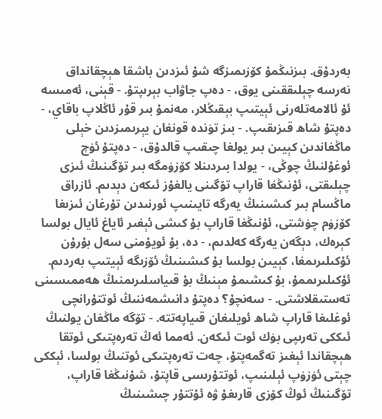بەردۇق. بىزنىڭمۇ كۆزىمىزگە شۇ ئىزدىن باشقا ھېچقانداق نەرسە چېلىققىنى يوق، - دەپ جاۋاب بېرىپتۇ. - قېنى، ئەمىسە ئۇ ئالامەتلەرنى ئېيتىپ بېقىڭلار، مەنمۇ بىر قۇر ئاڭلاپ باقاي، - دەپتۇ شاھ قىزىقىپ. - بىز تۈندە قونغان يېرىمىزدىن خېلى ماڭغاندىن كېيىن بىر يولغا چىقىپ قالدۇق، - دەپتۇ ئۈچ ئوغۇلنىڭ چوڭى، - يولدا بىردىنلا كۆزۈمگە بىر تۆگىنىڭ ئىزى چېلىقتى، ئۇنىڭغا قاراپ تۆگىنى يالغۇز ئىكەن دېدىم. ئازراق ماڭسام بىر كىشىنىڭ يەرگە تايىنىپ ئورنىدىن تۇرغان ئىزىغا كۆزۈم چۈشتى، ئۇنىڭغا قاراپ بۇ كىشى ئېغىر ئاياغ ئايال بولسا كېرەك، دېگەن يەرگە كەلدىم، - دە، بۇ ئويۇمنى سەل بۇرۇن ئۇكىلىرىمغا، كېيىن بولسا بۇ كىشىنىڭ ئۆزىگە ئېيتىپ بەردىم. ئۇكىلىرىممۇ، بۇ كىشىمۇ مېنىڭ بۇ قىياسلىرىمنىڭ ھەممىسىنى تەستىقلاشتى. - سەنچۇ؟ دەپتۇ دانىشمەننىڭ ئوتتۇرانچى ئوغلىغا قاراپ شاھ ئويلىغان قىياپەتتە. - تۆگە ماڭغان يولنىڭ ئىككى تەرىپى بۈك ئوت ئىكەن. ئەمما ئەڭ تەرەپتىكى ئوتقا ھېچقاندا ئېغىز تەگمەپتۇ، چەت تەرەپتىكى ئوتنىڭ بولسا، ئېككى چېتى ئۈزۈپ ئېلىنىپ، ئوتتۇرىسى قاپتۇ، شۇنىڭغا قاراپ، تۆگىنىڭ ئوڭ كۆزى قارىغۇ ۋە ئۇتتۇر چىشىنىڭ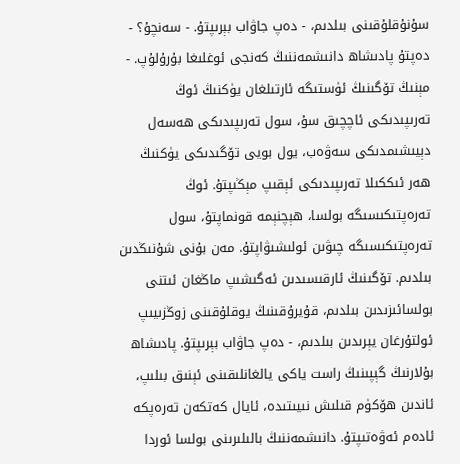سۇنۇقلۇقىنى بىلدىم، - دەپ جاۋاب بېرىپتۇ. - سەنچۇ؟ - دەپتۇ پادىشاھ دانىشمەننىڭ كەنجى ئوغلىغا بۇرۇلۇپ. - مېنىڭ تۆگىنىڭ ئۈستىگە ئارتىلغان يۈكنىڭ ئوڭ تەرىپىدىكى ئاچچىق سۇ، سول تەرىپىدىكى ھەسەل دېيىشىمدىكى سەۋەب، يول بويى تۆگىدىكى يۈكنىڭ ھەر ئىككىلا تەرىپىدىكى ئېقىپ مېڭىپتۇ. ئوڭ تەرەپتىكىسىگە بولسا، ھېچنېمە قونماپتۇ، سول تەرەپتىكىسىگە چىۋىن ئولىشىۋاپتۇ. مەن بۇنى شۇنىڭدىن بىلدىم. تۆگىنىڭ ئارقىسىدىن ئەگىشىپ ماڭغان ئىتنى بولسائىزىدىن بىلدىم، قۇيرۇقىنىڭ يوقلۇقىنى زوڭزىيىپ ئولتۇرغان يېرىدىن بىلدىم، - دەپ جاۋاب بېرىپتۇ. پادىشاھ بۇلارنىڭ گېپىنىڭ راست ياكى يالغانلىقىنى ئېنىق بىلىپ، ئاندىن ھۆكۈم قىلىش نىيىتىدە، ئايال كەتكەن تەرەپكە ئادەم ئەۋەتىپتۇ. دانىشمەننىڭ بالىلىرىنى بولسا ئوردا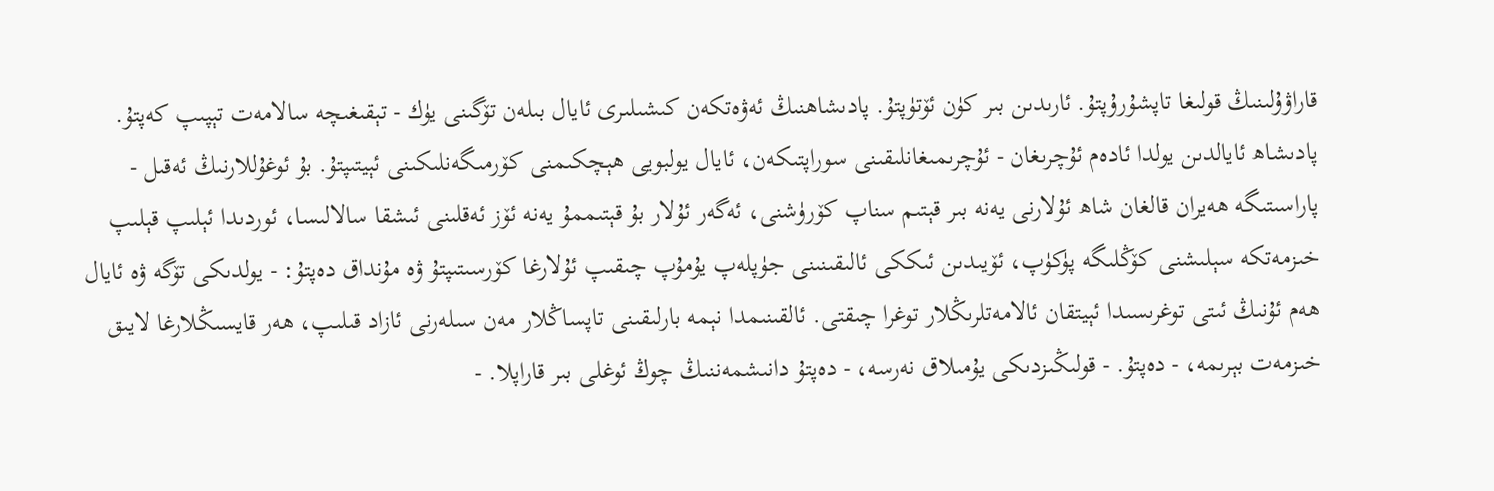قاراۋۇلىنىڭ قولىغا تاپشۇرۇپتۇ. ئارىدىن بىر كۈن ئۆتۈپتۇ. پادىشاھنىڭ ئەۋەتكەن كىشىلىرى ئايال بىلەن تۆگىنى يۈك - تېقىغىچە سالامەت تېپىپ كەپتۇ. پادىشاھ ئايالدىن يولدا ئادەم ئۇچرىغان - ئۇچرىمىغانلىقىنى سوراپتىكەن، ئايال يولبويى ھېچكىمنى كۆرمىگەنلىكىنى ئېيتىپتۇ. بۇ ئوغۇللارنىڭ ئەقىل - پاراسىتىگە ھەيران قالغان شاھ ئۇلارنى يەنە بىر قېتىم سناپ كۆرۈشنى، ئەگەر ئۇلار بۇ قېتىممۇ يەنە ئۆز ئەقلىنى ئىشقا سالالىسا، ئوردىدا ئېلىپ قېلىپ خىزمەتكە سېلىشنى كۆڭلىگە پۈكۈپ، ئۆيىدىن ئىككى ئالىقىنىنى جۈپلەپ يۇمۇپ چىقىپ ئۇلارغا كۆرسىتىپتۇ ۋە مۇنداق دەپتۇ: - يولدىكى تۆگە ۋە ئايال ھەم ئۇنىڭ ئىتى توغرىسىدا ئېيتقان ئالامەتلرىڭلار توغرا چىقتى. ئالقىنىمدا نېمە بارلىقىنى تاپساڭلار مەن سىلەرنى ئازاد قىلىپ، ھەر قايسىڭلارغا لايىق خىزمەت بېرىمە، - دەپتۇ. - قولىڭىزدىكى يۇمىلاق نەرسە، - دەپتۇ دانىشمەننىڭ چوڭ ئوغلى بىر قاراپلا. -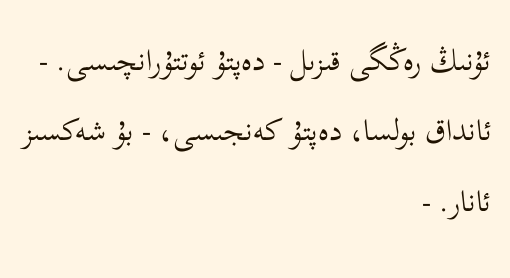ئۇنىڭ رەڭگى قىزىل - دەپتۇ ئوتتۇرانچىسى. - ئانداق بولسا، دەپتۇ كەنجىسى، - بۇ شەكسىز ئانار. -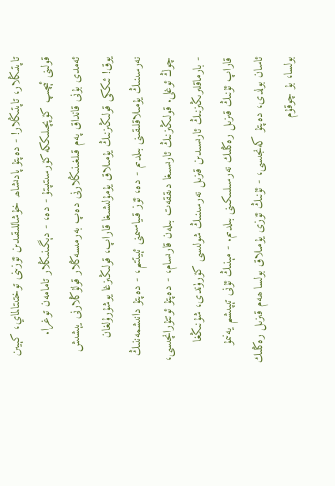تاپتىڭلار، تاپتىڭلار! - دەپتۇ پادىشاھ خۇشاللىقىدىن ئۆزىنى توختىتالماي، كېيىن قولىنى ئېچىپ كۆپچىلىككە كۆرسىتىپتۇ - دە، - دېگىنىڭلار تامامەن توغرا. ئەمدى بۇنى قانداق پەم قىلغىنىڭلارنى دەپ بەرمىسەڭلار قولۇڭلارنى يېشىش يوق! ئىككى قولىڭىزنىڭ يۇمىلاق يۇمۇلىشىغا قاراپ، قولىڭىزغا يوشۇرۇلغان نەرسىنىڭ يۇمىلاقلىقىنى بىلدىم - دە، ئۆز قىياسىمنى ئېيتتىم، - دەپتۇ دانىشمەننىڭ چوڭ ئوغلى. قولىڭىزنىڭ ئارىسىغا دىققەت بىلەن قارىسام، - دەپتۇ ئوتتۇرانچىسى، - بارماقلىرىڭىزنىڭ ئارىسىدىن قىزىل نەرسىنىڭ شولىسى كۆرۈندى، شۇنىڭغا قاراپ ئۇنىڭ قىزىل رەڭلىك نەرسىلىىكىنى بىلدىم. - مېنىڭ ئۇنى تېپىشىم يەنىمۇ ئاسان بولدى، دەپتۇ كەنجىسى، - ئۇنىڭ ئۆزى يۇمىلاق بولسا ھەم قىزىل رەڭلىك بولسا، بۇ چوقۇم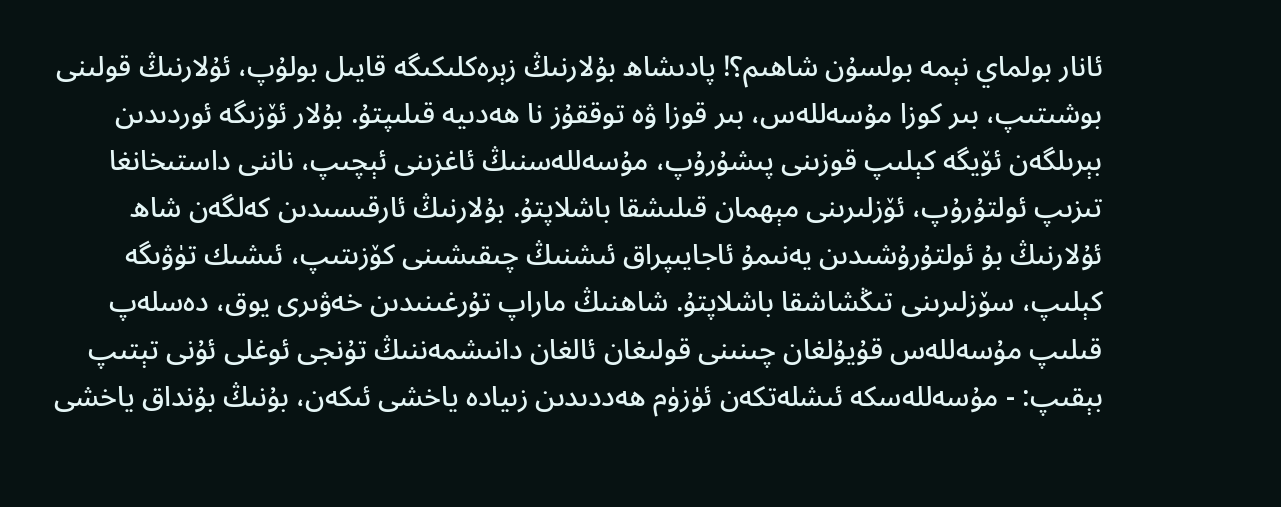ئانار بولماي نېمە بولسۇن شاھىم؟! پادىشاھ بۇلارنىڭ زېرەكلىكىگە قايىل بولۇپ، ئۇلارنىڭ قولىنى بوشىتىپ، بىر كوزا مۇسەللەس، بىر قوزا ۋە توققۇز نا ھەدىيە قىلىپتۇ. بۇلار ئۆزىگە ئوردىدىن بېرىلگەن ئۆيگە كېلىپ قوزىنى پىشۇرۇپ، مۇسەللەسنىڭ ئاغزىنى ئېچىپ، ناننى داستىخانغا تىزىپ ئولتۇرۇپ، ئۆزلىرىنى مېھمان قىلىشقا باشلاپتۇ. بۇلارنىڭ ئارقىسىدىن كەلگەن شاھ ئۇلارنىڭ بۇ ئولتۇرۇشىدىن يەنىمۇ ئاجايىپراق ئىشنىڭ چىقىشىنى كۆزىتىپ، ئىشىك تۈۋىگە كېلىپ، سۆزلىرىنى تىڭشاشقا باشلاپتۇ. شاھنىڭ ماراپ تۇرغىنىدىن خەۋىرى يوق، دەسلەپ قىلىپ مۇسەللەس قۇيۇلغان چىنىنى قولىغان ئالغان دانىشمەننىڭ تۇنجى ئوغلى ئۇنى تېتىپ بېقىپ: - مۇسەللەسكە ئىشلەتكەن ئۈزۈم ھەددىدىن زىيادە ياخشى ئىكەن، بۇنىڭ بۇنداق ياخشى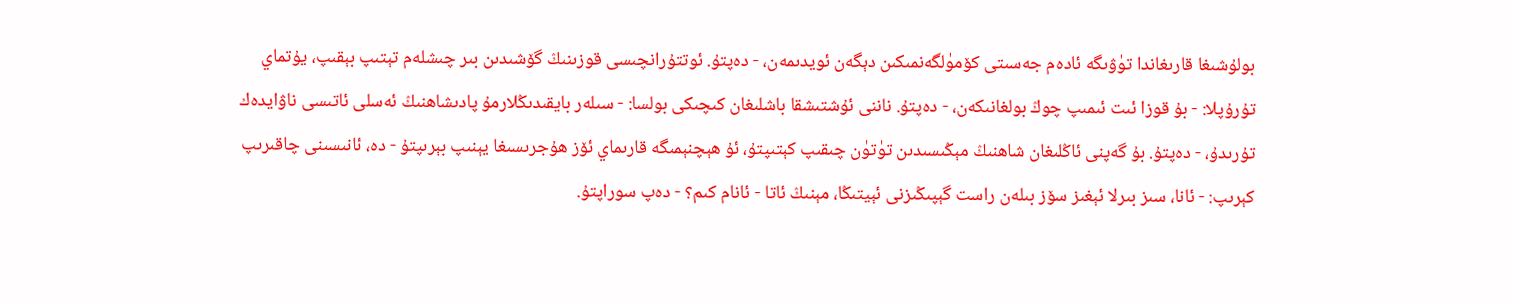بولۇشىغا قارىغاندا تۈۋىگە ئادەم جەسىتى كۆمۈلگەنمىكىن دېگەن ئويدىمەن، - دەپتۇ. ئوتتۇرانچىسى قوزىنىڭ گۆشىدىن بىر چىشلەم تېتىپ بېقىپ، يۇتماي تۇرۇپلا: - بۇ قوزا ئىت ئىمىپ چوڭ بولغانىكەن، - دەپتۇ. ناننى ئۇشتىشقا باشلىغان كىچىكى بولسا: - سىلەر بايقىدىڭلارمۇ پادىشاھنىڭ ئەسلى ئاتىسى ناۋايدەك تۇرىدۇ، - دەپتۇ. بۇ گەپنى ئاڭلىغان شاھنىڭ مېڭىسىدىن تۈتۈن چىقىپ كېتىپتۇ، ئۇ ھېچنېمىگە قارىماي ئۆز ھۇجرىسىغا يېنىپ بېرىپتۇ - دە، ئانىسىنى چاقىرىپ كېرىپ: - ئانا، سىز بىرلا ئېغىز سۆز بىلەن راست گېپىڭىزنى ئېيتىڭا، مېنىڭ ئاتا - ئانام كىم؟ - دەپ سوراپتۇ.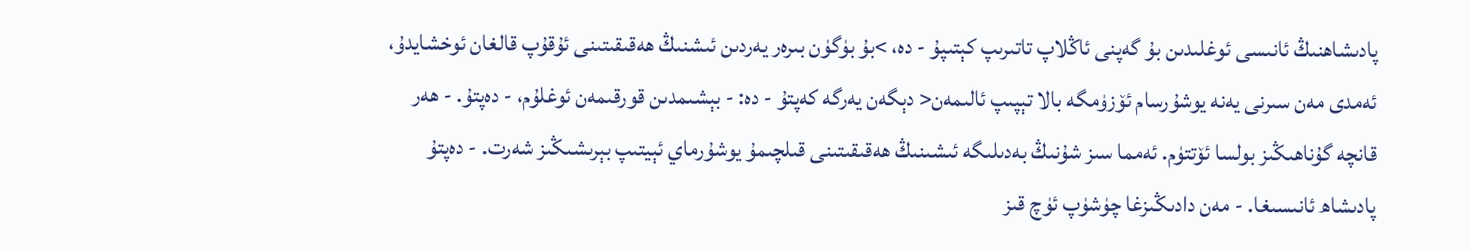پادىشاھنىڭ ئانىسى ئوغلىدىن بۇ گەپنى ئاڭلاپ تاتىرىپ كېتىپۇ - دە، >بۇ بۈگۈن بىرەر يەردىن ئىشنىڭ ھەقىقىتىنى ئۇقۇپ قالغان ئوخشايدۇ، ئەمدى مەن سىرنى يەنە يوشۇرسام ئۆزۈمگە بالا تېپىپ ئالىمەن< دېگەن يەرگە كەپتۇ - دە: - بېشىمدىن قورقىمەن ئوغلۇم، - دەپتۇ. - ھەر قانچە گۇناھىڭىز بولسا ئۆتتۈم. ئەمما سىز شۇنىڭ بەدىلىگە ئىشىنىڭ ھەقىقىتىنى قىلچىمۇ يوشۇرماي ئېيتىپ بېرىشىڭىز شەرت. - دەپتۇ پادىشاھ ئانىسىغا. - مەن دادىڭىزغا چۈشۈپ ئۈچ قىز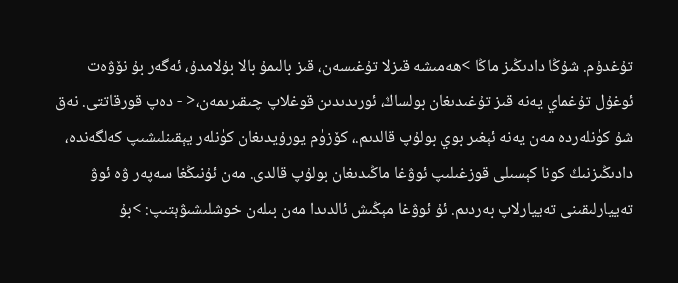تۇغدۇم. شۇڭا دادىڭىز ماڭا >ھەمىشە قىزلا تۇغىسەن، قىز بالىمۇ بالا بۇلامدۇ، ئەگەر بۇ نۆۋەت ئوغۇل تۇغماي يەنە قىز تۇغىدىغان بولساڭ، ئورىدىدىن قوغلاپ چىقىرىمەن،< - دەپ قورقاتتى. نەق شۇ كۈنلەردە مەن يەنە ئېغىر بوي بولۇپ قالدىم.، كۆزۈم يورۇيدىغان كۈنلەر يېقىنلىشىپ كەلگەندە، دادىڭىزنىڭ كونا كېسىلى قوزغىلىپ ئوۋغا ماڭىدىغان بولۇپ قالدى. مەن ئۇنىڭغا سەپەر ۋە ئوۋ تەييارلىقىنى تەييارلاپ بەردىم. ئۇ ئوۋغا مېڭىش ئالدىدا مەن بىلەن خوشلىشىۋېتىپ: >بۇ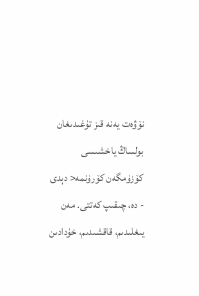نۆۋەت يەنە قىز تۇغىدىغان بولساڭ ياخشىسى كۆزۈمگەن كۆرۈنمە< دېدى - دە، چىقىپ كەتتى. مەن يىغلىدىم، قاقشىدىم، خۇدادىن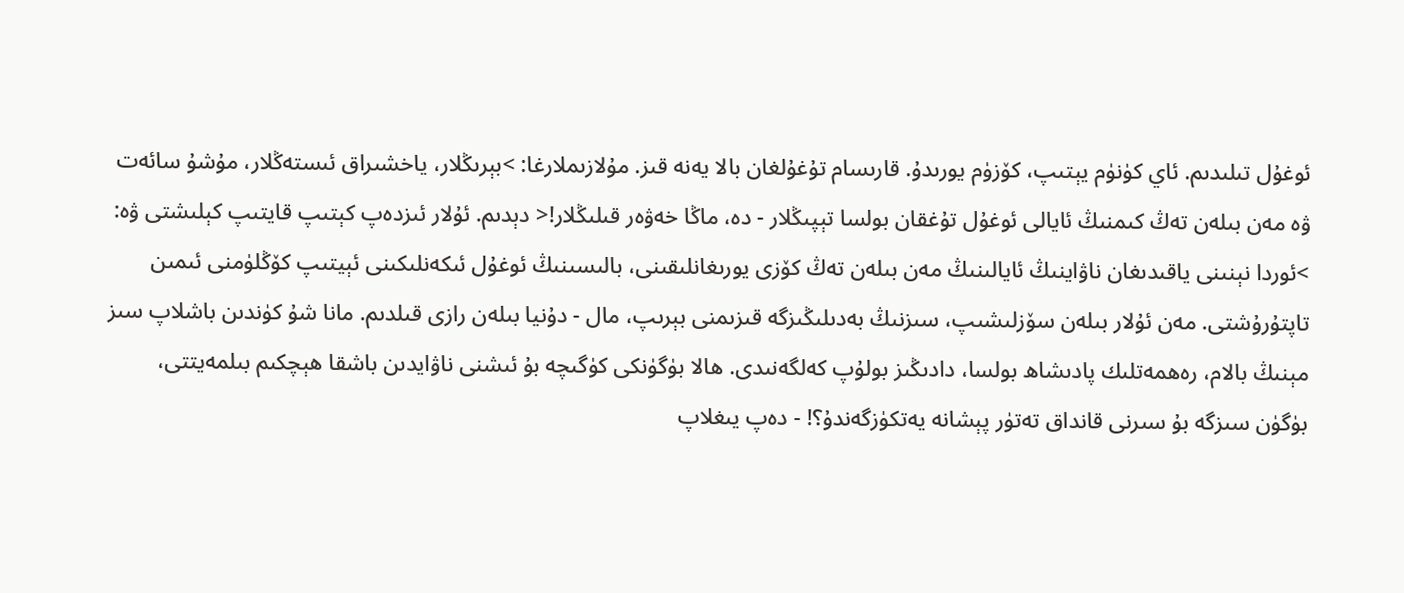ئوغۇل تىلىدىم. ئاي كۈنۈم يېتىپ، كۆزۈم يورىدۇ. قارىسام تۇغۇلغان بالا يەنە قىز. مۇلازىملارغا: >بېرىڭلار، ياخشىراق ئىستەڭلار، مۇشۇ سائەت ۋە مەن بىلەن تەڭ كىمنىڭ ئايالى ئوغۇل تۇغقان بولسا تېپىڭلار - دە، ماڭا خەۋەر قىلىڭلار!< دېدىم. ئۇلار ئىزدەپ كېتىپ قايتىپ كېلىشتى ۋە: >ئوردا نېنىنى ياقىدىغان ناۋاينىڭ ئايالىنىڭ مەن بىلەن تەڭ كۆزى يورىغانلىقىنى، بالىسىنىڭ ئوغۇل ئىكەنلىكىنى ئېيتىپ كۆڭلۈمنى ئىمىن تاپتۇرۇشتى. مەن ئۇلار بىلەن سۆزلىشىپ، سىزنىڭ بەدىلىڭىزگە قىزىمنى بېرىپ، مال - دۇنيا بىلەن رازى قىلدىم. مانا شۇ كۈندىن باشلاپ سىز مېنىڭ بالام، رەھمەتلىك پادىشاھ بولسا، دادىڭىز بولۇپ كەلگەنىدى. ھالا بۈگۈنكى كۈگىچە بۇ ئىشنى ناۋايدىن باشقا ھېچكىم بىلمەيتتى، بۈگۈن سىزگە بۇ سىرنى قانداق تەتۈر پېشانە يەتكۈزگەندۇ؟! - دەپ يىغلاپ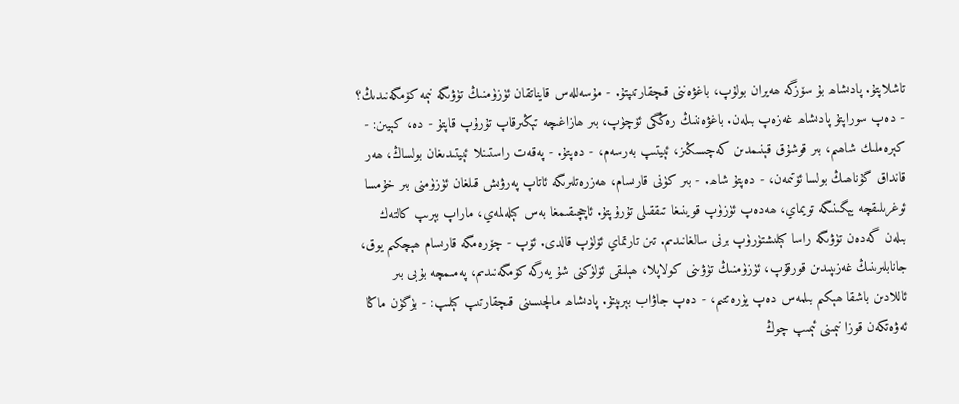تاشلاپتۇ. پادىشاھ بۇ سۆزگە ھەيران بولۇپ، باغۋەننى قىچقارتىپتۇ. - مۇسەللەس قايناتقان ئۈزۈمنىڭ تۈۋىگە نېمە كۆمگەنىدىڭ؟ - دەپ سوراپتۇ پادىشاھ غەزەپ بىلەن. باغۋەننىڭ رەڭگى ئۆچۈپ، بىر ھازاغىچە تېڭىرقاپ تۇرۇپ قاپتۇ - دە، كېيىن: - كېرەملىك شاھىم، بىر قوشۇق قېنىمدىن كەچسىڭىز، ئېيتىپ بەرسەم، - دەپتۇ. - پەقەت راستىنلا ئېيتىدىغان بولساڭ، ھەر قانداق گۇناھىڭ بولسا ئۆتىمەن، - دەپتۇ شاھ. - بىر كۈنى قارىسام، ھەزرەتلىرىگە ئاتاپ پەرۋىش قىلغان ئۈزۈمنى بىر خۇمسا ئوغرىلىقچە يېگىنىگە تويماي، ھەدەپ ئۈزۈپ قوينىغا تىققىلى تۇرۇپتۇ. ئاچچىقىمغا بەس كېلەلمەي، ماراپ بېرىپ كالتەك بىلەن گەدەن تۈۋىگە راسا كېلىشتۈرۈپ برنى سالغانىدىم. تىن تارتماي ئۆلۈپ قالدى. ئۆپ - چۆرەمگە قارىسام ھېچكىم يوق، جانابلىرىنىڭ غەزىپىدىن قورقۇپ، ئۈزۈمنىڭ تۈۋىنى كولاپلا، ھېلىقى ئۆلۈكنى شۇ يەرگە كۆمگەنىدىم، پەمىمچە بۇبى بىر ئاللادىن باشقا ھېكىم بىلمەس دەپ يۈرەتتىم، - دەپ جاۋاب بېرىپتۇ. پادىشاھ مالچىسىنى قىچقارتىپ كېلىپ: - بۈگۈن ماڭا ئەۋەتكەن قوزا نېمىنى ئېمىپ چوڭ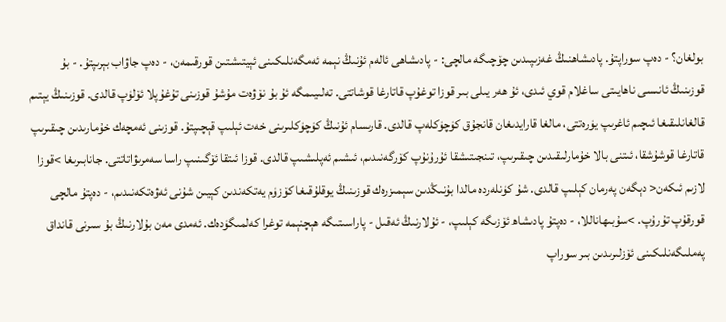بولغان؟ - دەپ سوراپتۇ. پادىشاھنىڭ غەزىپىدىن چۆچىگە مالچى: - پادىشاھى ئالەم ئۇنىڭ نېمە ئەمگەنلىكىنى ئېيتىشتىن قورقىمەن، - دەپ جاۋاب بېرىپتۇ. - بۇ قوزىنىڭ ئانىسى ناھايىتى ساغلام قوي ئىدى، ئۇ ھەر يىلى بىر قوزا توغۇپ قاتارغا قوشاتتى. تەلىيىمگە ئۇ بۇ نۆۋەت مۇشۇ قوزىنى تۇغۇپلا ئۆلۈپ قالدى. قوزىنىڭ يېتىم قالغانلىقىغا ئىچىم ئاغرىپ يۈرەتتى، مالغا قارايدىغان قانجۇق كۈچۈكلەپ قالدى. قارىسام ئۇنىڭ كۈچۈكلىرىنى خەت ئېلىپ قېچىپتۇ. قوزىنى ئەمچەك خۇمارىدىن چىقىرىپ قاتارغا قوشۇشقا، ئىتنى بالا خۇمارلىقىدىن چىقىرىپ، تىنجىتىشقا ئۇرۇنۇپ كۆرگەنىدىم، ئىشىم ئەپلىشىپ قالدى. قوزا ئىتقا ئۆگىنىپ راسا سەمرىۋاتاتتى. جانابىرىغا >قوزا لازىم ئىكەن< دېگەن پەرمان كېلىپ قالدى. شۇ كۈنلەردە مالدا بۇنىڭدىن سېمىزرەك قوزىنىڭ يوقلۇقىغا كۆزۈم يەتكەندىن كېيىن شۇنى ئەۋەتكەنىدىم، - دەپتۇ مالچى قورقۇپ تۇرۇپ. >سۇبىھاناللا، - دەپتۇ پادىشاھ ئۆزىگە كېلىپ، - ئۇلارنىڭ ئەقىل - پاراسىتىگە ھېچنېمە توغرا كەلمىگۈدەك. ئەمدى مەن بۇلارنىڭ بۇ سىرنى قانداق پەملىگەنلىكىنى ئۆزلىرىدىن بىر سوراپ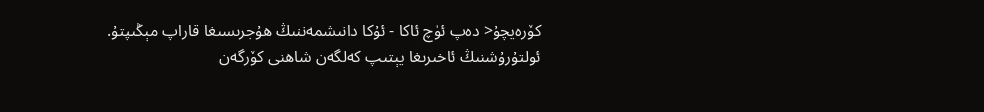كۆرەيچۇ< دەپ ئۈچ ئاكا - ئۇكا دانىشمەننىڭ ھۇجرىسىغا قاراپ مېڭىپتۇ. ئولتۇرۇشنىڭ ئاخىرىغا يېتىپ كەلگەن شاھنى كۆرگەن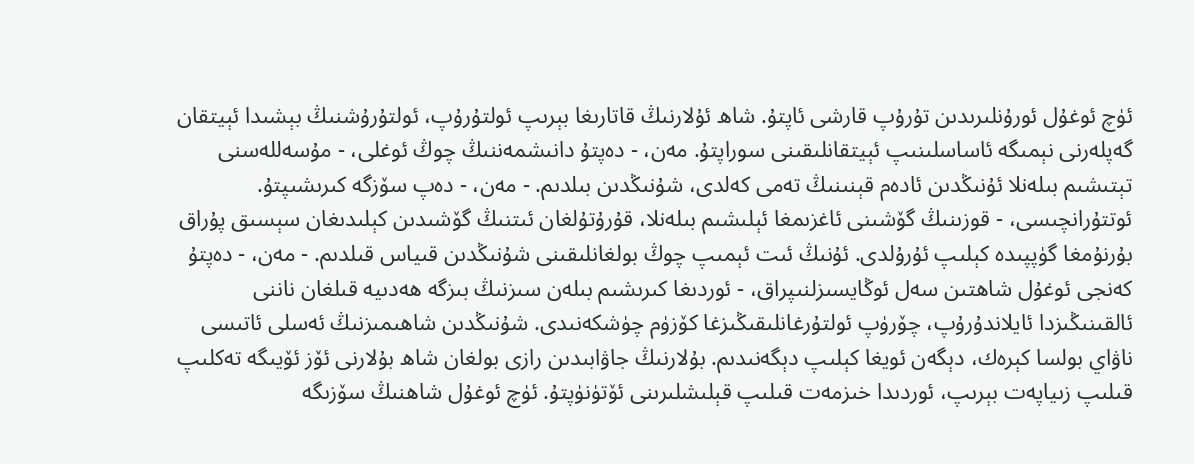ئۈچ ئوغۇل ئورۇنلىرىدىن تۇرۇپ قارشى ئاپتۇ. شاھ ئۇلارنىڭ قاتارىغا بېرىپ ئولتۇرۇپ، ئولتۇرۇشنىڭ بېشىدا ئېيتقان گەپلەرنى نېمىگە ئاساسلىنىپ ئېيتقانلىقىنى سوراپتۇ. مەن، - دەپتۇ دانىشمەننىڭ چوڭ ئوغلى، - مۇسەللەسنى تېتىشىم بىلەنلا ئۇنىڭدىن ئادەم قېنىنىڭ تەمى كەلدى، شۇنىڭدىن بىلدىم. - مەن، - دەپ سۆزگە كىرىشىپتۇ. ئوتتۇرانچىسى، - قوزىنىڭ گۆشىنى ئاغزىمغا ئېلىشىم بىلەنلا، قۇرۇتۇلغان ئىتنىڭ گۆشىدىن كېلىدىغان سېسىق پۇراق بۇرنۇمغا گۈپپىدە كېلىپ ئۇرۇلدى. ئۇنىڭ ئىت ئېمىپ چوڭ بولغانلىقىنى شۇنىڭدىن قىياس قىلدىم. - مەن، - دەپتۇ كەنجى ئوغۇل شاھتىن سەل ئوڭايسىزلنىپراق، - ئوردىغا كىرىشىم بىلەن سىزنىڭ بىزگە ھەدىيە قىلغان ناننى ئالقىنىڭىزدا ئايلاندۇرۇپ، چۆرۈپ ئولتۇرغانلىقىڭىزغا كۆزۈم چۈشكەنىدى. شۇنىڭدىن شاھىمىزنىڭ ئەسلى ئاتىسى ناۋاي بولسا كېرەك، دېگەن ئويغا كېلىپ دېگەنىدىم. بۇلارنىڭ جاۋابىدىن رازى بولغان شاھ بۇلارنى ئۆز ئۆيىگە تەكلىپ قىلىپ زىياپەت بېرىپ، ئوردىدا خىزمەت قىلىپ قېلىشلىرىنى ئۆتۈنۈپتۇ. ئۈچ ئوغۇل شاھنىڭ سۆزىگە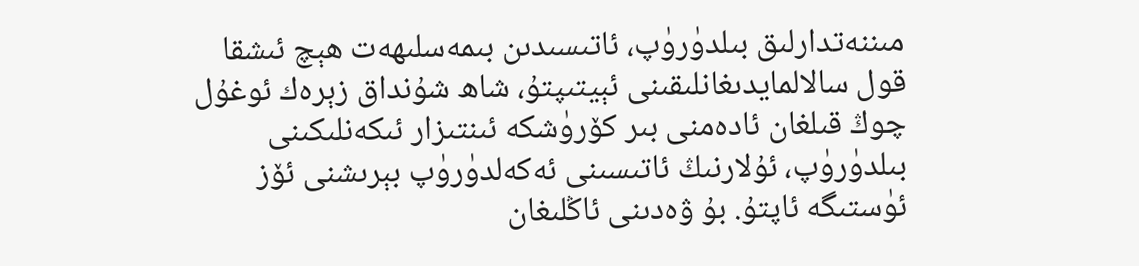مىننەتدارلىق بىلدۈرۈپ، ئاتىسىدىن بىمەسلىھەت ھېچ ئىشقا قول سالالمايدىغانلىقىنى ئېيتىپتۇ، شاھ شۇنداق زېرەك ئوغۇل چوڭ قىلغان ئادەمنى بىر كۆرۈشكە ئىنتىزار ئىكەنلىكىنى بىلدۈرۈپ، ئۇلارنىڭ ئاتىسىنى ئەكەلدۈرۈپ بېرىشنى ئۆز ئۈستىگە ئاپتۇ. بۇ ۋەدىنى ئاڭلىغان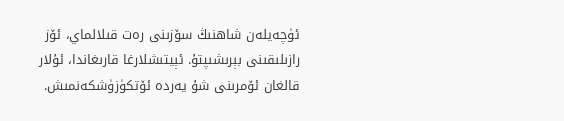ئۈچەيلەن شاھنىڭ سۆزىنى رەت قىلالماي، ئۆز رازىلىقىنى بېرىشىپتۇ. ئېيتىشلارغا قارىغاندا، ئۇلار قالغان ئۆمرىنى شۇ يەردە ئۆتكۈزۈشكەنمىش.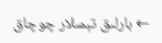← بارلىق تېمىلار چوچاق